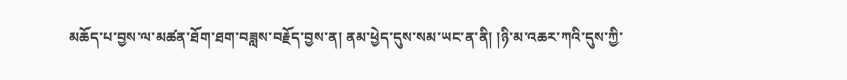མཆོད་པ་བྱས་ལ་མཚན་ཐོག་ཐག་བཟླས་བརྗོད་བྱས་ན། ནམ་ཕྱེད་དུས་སམ་ཡང་ན་ནི། །ཉི་མ་འཆར་ཀའི་དུས་ཀྱི་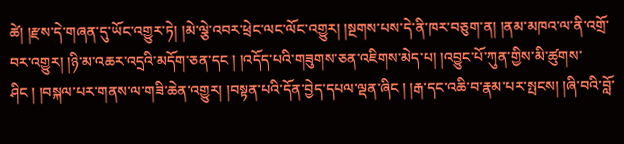ཚེ། །རྫས་དེ་གཞན་དུ་ཡོང་འགྱུར་ཏེ། །མེ་ལྕེ་འབར་ཕྲེང་ལང་ལོང་འགྱུར། །སྔགས་པས་དེ་ནི་ཁར་བཅུག་ན། །ནམ་མཁའ་ལ་ནི་འགྲོ་བར་འགྱུར། །ཉི་མ་འཆར་འདྲའི་མདོག་ཅན་དང ། །འདོད་པའི་གཟུགས་ཅན་འཇིགས་མེད་པ། །འབྱུང་པོ་ཀུན་གྱིས་མི་ཚུགས་ཤིང ། །བསྐལ་པར་གནས་ལ་གཟི་ཆེན་འགྱུར། །བསྟན་པའི་དོན་བྱེད་དཔལ་ལྡན་ཞིང ། །རྒ་དང་འཆི་བ་རྣམ་པར་སྤངས། །ཞི་བའི་བློ་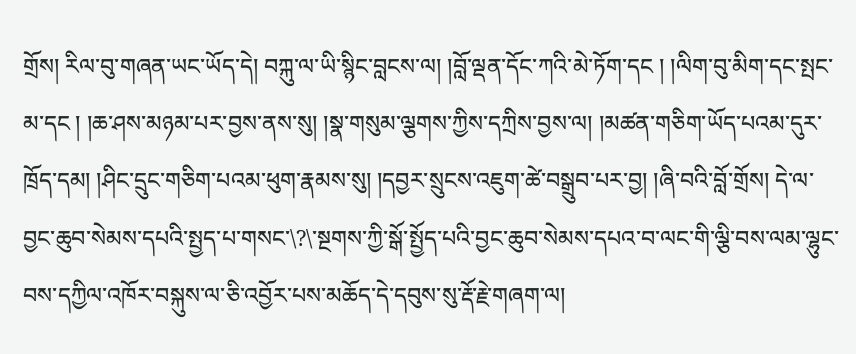གྲོས། རིལ་བུ་གཞན་ཡང་ཡོད་དེ། བཀྐུ་ལ་ཡི་སྙིང་བླངས་ལ། །བློ་ལྡན་དོང་ཀའི་མེ་ཏོག་དང ། །ལིག་བུ་མིག་དང་སྤང་མ་དང ། །ཆ་ཤས་མཉམ་པར་བྱས་ནས་སུ། །སྣ་གསུམ་ལྕགས་ཀྱིས་དཀྲིས་བྱས་ལ། །མཚན་གཅིག་ཡོད་པའམ་དུར་ཁྲོད་དམ། །ཤིང་དྲུང་གཅིག་པའམ་ཕུག་རྣམས་སུ། །དབྱར་སྲུངས་འཇུག་ཚེ་བསྒྲུབ་པར་བྱ། །ཞི་བའི་བློ་གྲོས། དེ་ལ་བྱང་ཆུབ་སེམས་དཔའི་སྤྱད་པ་གསང་\?\་སྔགས་ཀྱི་སྒོ་སྤྱོད་པའི་བྱང་ཆུབ་སེམས་དཔའ་བ་ལང་གི་ལྕི་བས་ལམ་ལྷུང་བས་དཀྱིལ་འཁོར་བསྐུས་ལ་ཅི་འབྱོར་པས་མཆོད་དེ་དབུས་སུ་རྡོ་རྗེ་གཞག་ལ།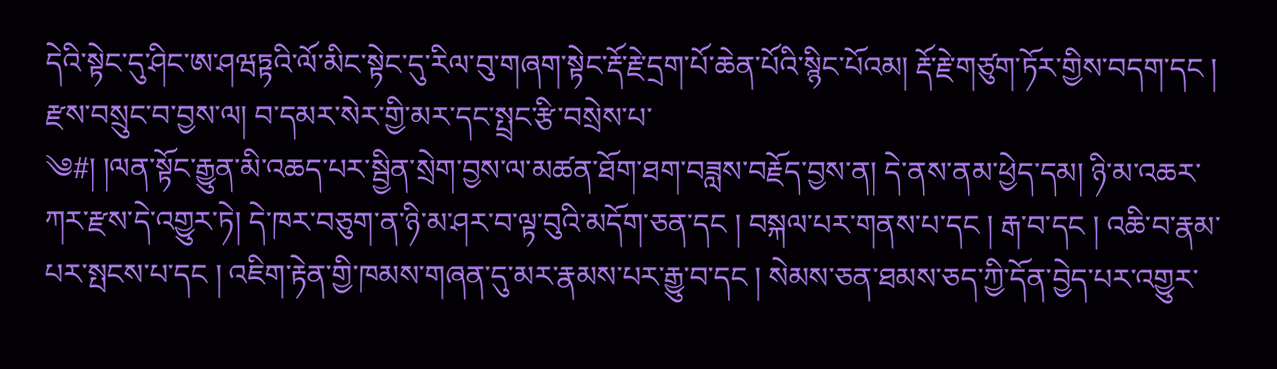དེའི་སྟེང་དུ་ཤིང་ཨ་ཤཝཏྟའི་ལོ་མིང་སྟེང་དུ་རིལ་བུ་གཞག་སྟེང་རྡོ་རྗེ་དྲག་པོ་ཆེན་པོའི་སྙིང་པོའམ། རྡོ་རྗེ་གཙུག་ཏོར་གྱིས་བདག་དང ། རྫས་བསྲུང་བ་བྱས་ལ། བ་དམར་སེར་གྱི་མར་དང་སྤྲང་རྩི་བསྲེས་པ་
༄#། །ལན་སྟོང་རྒྱུན་མི་འཆད་པར་སྦྱིན་སྲེག་བྱས་ལ་མཚན་ཐོག་ཐག་བཟླས་བརྗོད་བྱས་ན། དེ་ནས་ནམ་ཕྱེད་དམ། ཉི་མ་འཆར་ཀར་རྫས་དེ་འགྱུར་ཏེ། དེ་ཁར་བཅུག་ན་ཉི་མ་ཤར་བ་ལྟ་བུའི་མདོག་ཅན་དང ། བསྐལ་པར་གནས་པ་དང ། རྒ་བ་དང ། འཆི་བ་རྣམ་པར་སྤངས་པ་དང ། འཇིག་རྟེན་གྱི་ཁམས་གཞན་དུ་མར་རྣམས་པར་རྒྱུ་བ་དང ། སེམས་ཅན་ཐམས་ཅད་ཀྱི་དོན་བྱེད་པར་འགྱུར་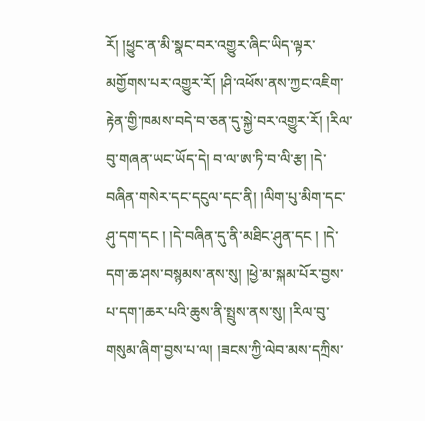རོ། །ཕྱུང་ན་མི་སྣང་བར་འགྱུར་ཞིང་ཡིད་ལྟར་མགྱོགས་པར་འགྱུར་རོ། །ཤི་འཕོས་ནས་ཀྱང་འཇིག་རྟེན་གྱི་ཁམས་བདེ་བ་ཅན་དུ་སྐྱེ་བར་འགྱུར་རོ། །རིལ་བུ་གཞན་ཡང་ཡོད་དེ། བ་ལ་ཨ་ཏི་བ་ལི་རྩ། །དེ་བཞིན་གསེར་དང་དངུལ་དང་ནི། །ལིག་པུ་མིག་དང་ཤུ་དག་དང ། །དེ་བཞིན་དུ་ནི་མཐིང་ཤུན་དང ། །དེ་དག་ཆ་ཤས་བསྙམས་ནས་སུ། །ཕྱེ་མ་སྐམ་པོར་བྱས་པ་དག་།ཆར་པའི་ཆུས་ནི་སྤྲུས་ནས་སུ། །རིལ་བུ་གསུམ་ཞིག་བྱས་པ་ལ། །ཟངས་ཀྱི་ལེབ་མས་དཀྲིས་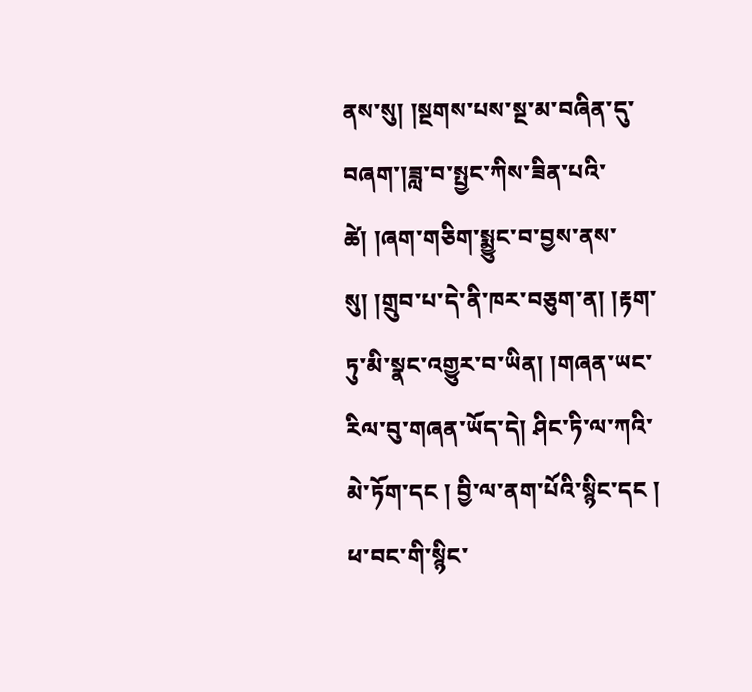ནས་སུ། །སྔགས་པས་སྔ་མ་བཞིན་དུ་བཞག་།ཟླ་བ་སྤྱང་ཀིས་ཟིན་པའི་ཚེ། །ཞག་གཅིག་སྨྱུང་བ་བྱས་ནས་སུ། །གྲུབ་པ་དེ་ནི་ཁར་བཅུག་ན། །རྟག་ཏུ་མི་སྣང་འགྱུར་བ་ཡིན། །གཞན་ཡང་རིལ་བུ་གཞན་ཡོད་དེ། ཤིང་ཏི་ལ་ཀའི་མེ་ཏོག་དང ། བྱི་ལ་ནག་པོའི་སྙིང་དང ། ཕ་བང་གི་སྙིང་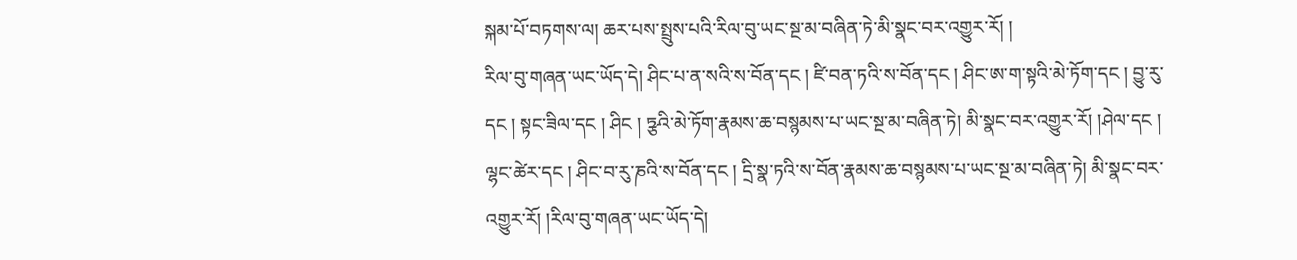སྐམ་པོ་བཏགས་ལ། ཆར་པས་སྤྲུས་པའི་རིལ་བུ་ཡང་སྔ་མ་བཞིན་ཏེ་མི་སྣང་བར་འགྱུར་རོ། །
རིལ་བུ་གཞན་ཡང་ཡོད་དེ། ཤིང་པ་ན་སའི་ས་བོན་དང ། ཛི་བན་ཏའི་ས་བོན་དང ། ཤིང་ཨ་ག་སྟའི་མེ་ཏོག་དང ། བྱུ་རུ་དང ། སྟང་ཟིལ་དང ། ཤིང ། ཏྩའི་མེ་ཏོག་རྣམས་ཆ་བསྙམས་པ་ཡང་སྔ་མ་བཞིན་ཏེ། མི་སྣང་བར་འགྱུར་རོ། །ཤེལ་དང ། ལྷང་ཚེར་དང ། ཤིང་བ་རུ་ཎའི་ས་བོན་དང ། དྲི་སྣ་ཏའི་ས་བོན་རྣམས་ཆ་བསྙམས་པ་ཡང་སྔ་མ་བཞིན་ཏེ། མི་སྣང་བར་འགྱུར་རོ། །རིལ་བུ་གཞན་ཡང་ཡོད་དེ།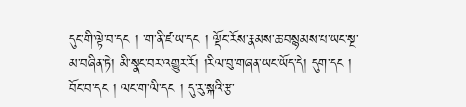དུང་གི་ལྟེ་བ་དང ། ་ག་ནི་ཛ་ཡ་དང ། ལྡོང་རོས་རྣམས་ཆ་བསྙམས་པ་ཡང་སྔ་མ་བཞིན་ཏེ། མི་སྣང་བར་འགྱུར་རོ། །རིལ་བུ་གཞན་ཡང་ཡོད་དེ། དུག་དང ། བོང་བ་དང ། ལང་ག་ལི་དང ། དུ་རུ་སྐའི་རྩ་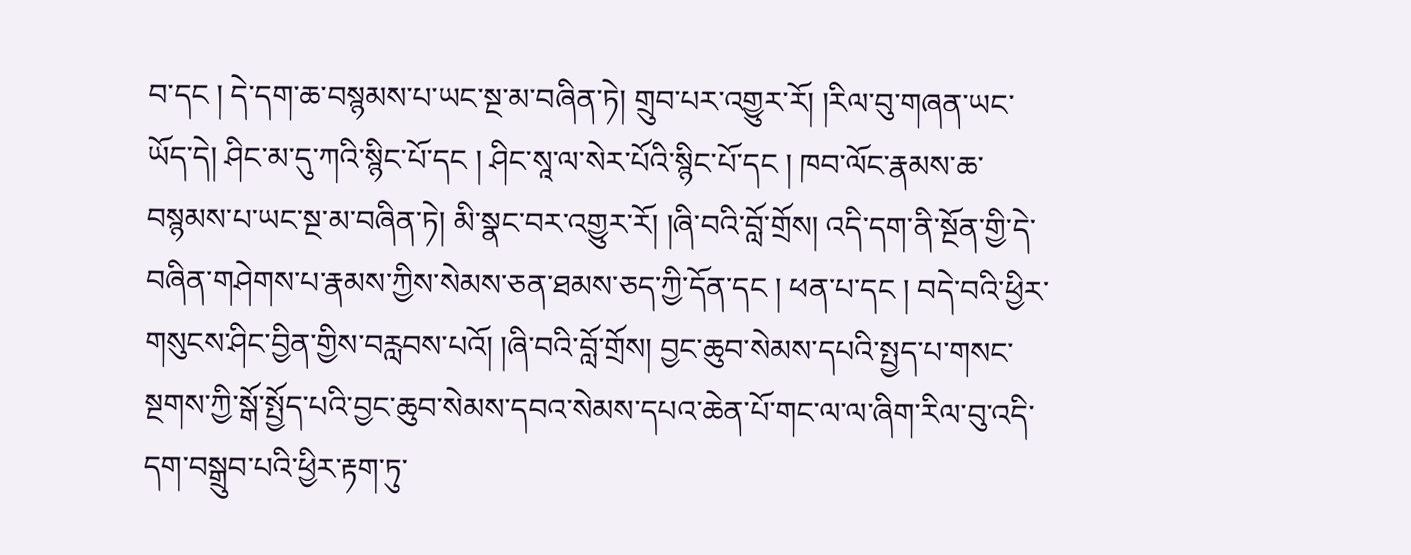བ་དང ། དེ་དག་ཆ་བསྙམས་པ་ཡང་སྔ་མ་བཞིན་ཏེ། གྲུབ་པར་འགྱུར་རོ། །རིལ་བུ་གཞན་ཡང་ཡོད་དེ། ཤིང་མ་དུ་ཀའི་སྙིང་པོ་དང ། ཤིང་སཱ་ལ་སེར་པོའི་སྙིང་པོ་དང ། ཁབ་ལོང་རྣམས་ཆ་བསྙམས་པ་ཡང་སྔ་མ་བཞིན་ཏེ། མི་སྣང་བར་འགྱུར་རོ། །ཞི་བའི་བློ་གྲོས། འདི་དག་ནི་སྔོན་གྱི་དེ་བཞིན་གཤེགས་པ་རྣམས་ཀྱིས་སེམས་ཅན་ཐམས་ཅད་ཀྱི་དོན་དང ། ཕན་པ་དང ། བདེ་བའི་ཕྱིར་གསུངས་ཤིང་བྱིན་གྱིས་བརླབས་པའོ། །ཞི་བའི་བློ་གྲོས། བྱང་ཆུབ་སེམས་དཔའི་སྤྱད་པ་གསང་སྔགས་ཀྱི་སྒོ་སྤྱོད་པའི་བྱང་ཆུབ་སེམས་དབའ་སེམས་དཔའ་ཆེན་པོ་གང་ལ་ལ་ཞིག་རིལ་བུ་འདི་དག་བསྒྲུབ་པའི་ཕྱིར་རྟག་ཏུ་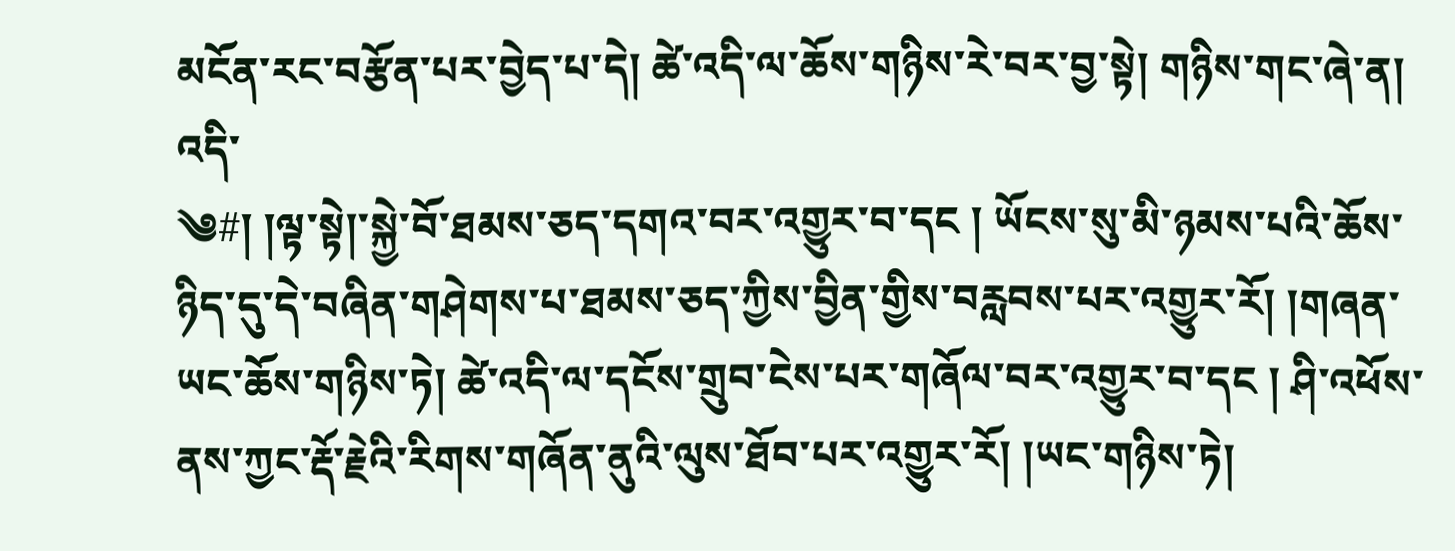མངོན་རང་བརྩོན་པར་བྱེད་པ་དེ། ཚེ་འདི་ལ་ཆོས་གཉིས་རེ་བར་བྱ་སྟེ། གཉིས་གང་ཞེ་ན། འདི་
༄#། །ལྟ་སྟེ།་སྐྱེ་བོ་ཐམས་ཅད་དགའ་བར་འགྱུར་བ་དང ། ཡོངས་སུ་མི་ཉམས་པའི་ཆོས་ཉིད་དུ་དེ་བཞིན་གཤེགས་པ་ཐམས་ཅད་ཀྱིས་བྱིན་གྱིས་བརླབས་པར་འགྱུར་རོ། །གཞན་ཡང་ཆོས་གཉིས་ཏེ། ཚེ་འདི་ལ་དངོས་གྲུབ་ངེས་པར་གཞོལ་བར་འགྱུར་བ་དང ། ཤི་འཕོས་ནས་ཀྱང་རྡོ་རྗེའི་རིགས་གཞོན་ནུའི་ལུས་ཐོབ་པར་འགྱུར་རོ། །ཡང་གཉིས་ཏེ།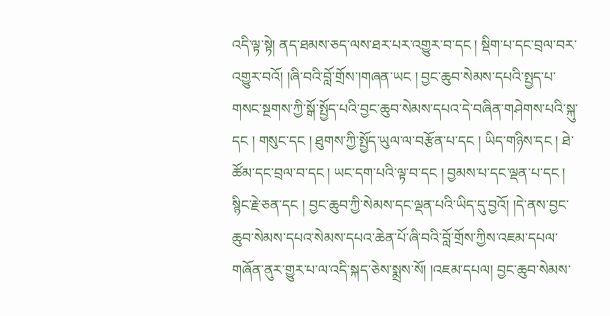འདི་ལྟ་སྟེ། ནད་ཐམས་ཅད་ལས་ཐར་པར་འགྱུར་བ་དང ། སྡིག་པ་དང་བྲལ་བར་འགྱུར་བའོ། །ཞི་བའི་བློ་གྲོས་།གཞན་ཡང ། བྱང་ཆུབ་སེམས་དཔའི་སྤྱད་པ་གསང་སྔགས་ཀྱི་སྒོ་སྤྱོད་པའི་བྱང་ཆུབ་སེམས་དཔའ་དེ་བཞིན་གཤེགས་པའི་སྐུ་དང ། གསུང་དང ། ཐུགས་ཀྱི་སྤྱོད་ཡུལ་ལ་བརྩོན་པ་དང ། ཡིད་གཉིས་དང ། ཐེ་ཚོམ་དང་བྲལ་བ་དང ། ཡང་དག་པའི་ལྟ་བ་དང ། བྱམས་པ་དང་ལྡན་པ་དང ། སྙིང་རྗེ་ཅན་དང ། བྱང་ཆུབ་ཀྱི་སེམས་དང་ལྡན་པའི་ཡིད་དུ་བྱའོ། །དེ་ནས་བྱང་ཆུབ་སེམས་དཔའ་སེམས་དཔའ་ཆེན་པོ་ཞི་བའི་བློ་གྲོས་ཀྱིས་འཇམ་དཔལ་གཞོན་ནུར་གྱུར་པ་ལ་འདི་སྐད་ཅེས་སྨྲས་སོ། །འཇམ་དཔལ། བྱང་ཆུབ་སེམས་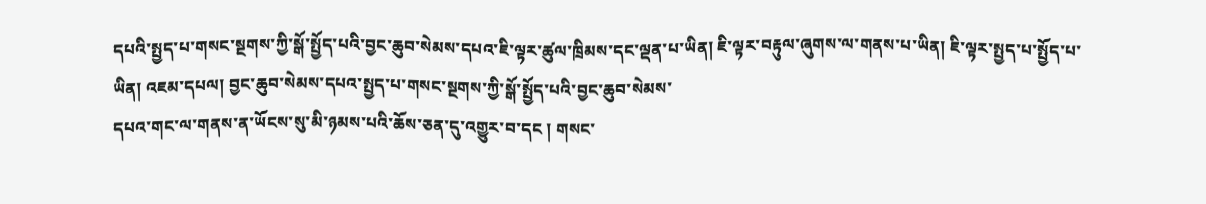དཔའི་སྤྱད་པ་གསང་སྔགས་ཀྱི་སྒོ་སྤྱོད་པའི་བྱང་ཆུབ་སེམས་དཔའ་ཇི་ལྟར་ཚུལ་ཁྲིམས་དང་ལྡན་པ་ཡིན། ཇི་ལྟར་བརྟུལ་ཞུགས་ལ་གནས་པ་ཡིན། ཇི་ལྟར་སྤྱད་པ་སྤྱོད་པ་ཡིན། འཇམ་དཔལ། བྱང་ཆུབ་སེམས་དཔའ་སྤྱད་པ་གསང་སྔགས་ཀྱི་སྒོ་སྤྱོད་པའི་བྱང་ཆུབ་སེམས་
དཔའ་གང་ལ་གནས་ན་ཡོངས་སུ་མི་ཉམས་པའི་ཆོས་ཅན་དུ་འགྱུར་བ་དང ། གསང་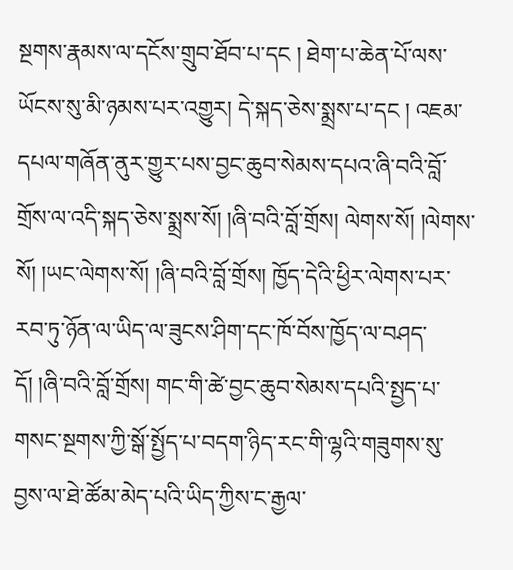སྔགས་རྣམས་ལ་དངོས་གྲུབ་ཐོབ་པ་དང ། ཐེག་པ་ཆེན་པོ་ལས་ཡོངས་སུ་མི་ཉམས་པར་འགྱུར། དེ་སྐད་ཅེས་སྨྲས་པ་དང ། འཇམ་དཔལ་གཞོན་ནུར་གྱུར་པས་བྱང་ཆུབ་སེམས་དཔའ་ཞི་བའི་བློ་གྲོས་ལ་འདི་སྐད་ཅེས་སྨྲས་སོ། །ཞི་བའི་བློ་གྲོས། ལེགས་སོ། །ལེགས་སོ། །ཡང་ལེགས་སོ། །ཞི་བའི་བློ་གྲོས། ཁྱོད་དེའི་ཕྱིར་ལེགས་པར་རབ་ཏུ་ཉོན་ལ་ཡིད་ལ་ཟུངས་ཤིག་དང་ཁོ་བོས་ཁྱོད་ལ་བཤད་དོ། །ཞི་བའི་བློ་གྲོས། གང་གི་ཚེ་བྱང་ཆུབ་སེམས་དཔའི་སྤྱད་པ་གསང་སྔགས་ཀྱི་སྒོ་སྤྱོད་པ་བདག་ཉིད་རང་གི་ལྷའི་གཟུགས་སུ་བྱས་ལ་ཐེ་ཚོམ་མེད་པའི་ཡིད་ཀྱིས་ང་རྒྱལ་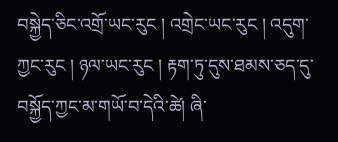བསྐྱེད་ཅིང་འགྲོ་ཡང་རུང ། འགྲེང་ཡང་རུང ། འདུག་ཀྱང་རུང ། ཉལ་ཡང་རུང ། རྟག་ཏུ་དུས་ཐམས་ཅད་དུ་བསྐྱོད་ཀྱང་མ་གཡོ་བ་དེའི་ཚེ། ཞི་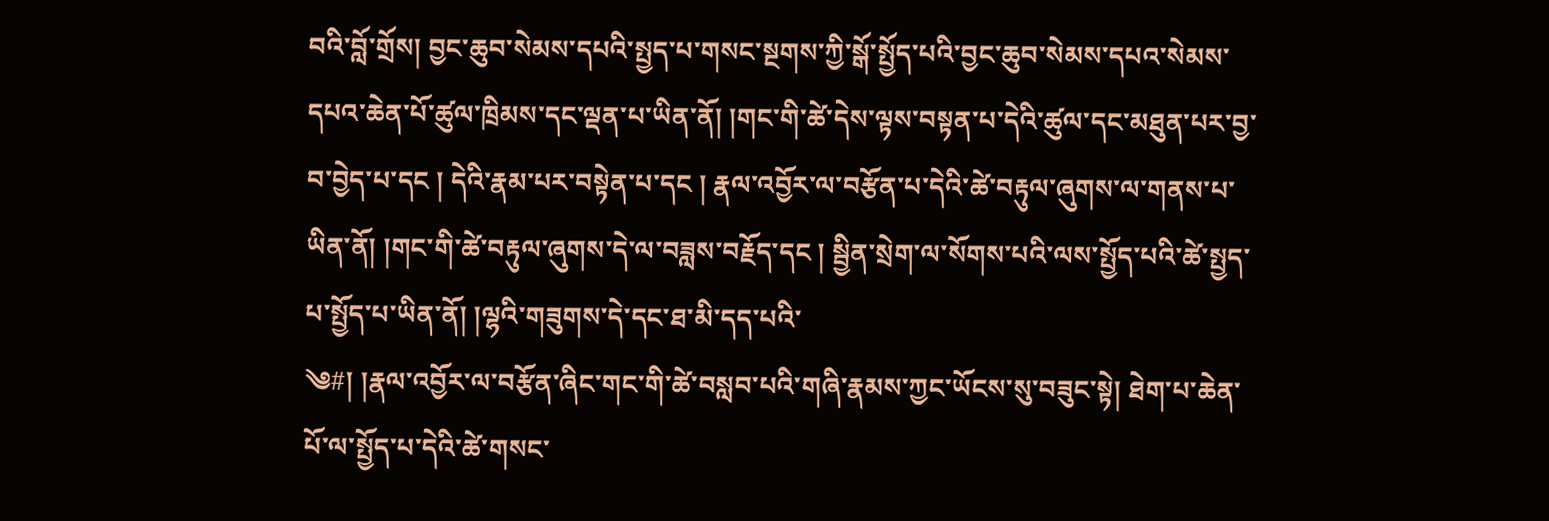བའི་བློ་གྲོས། བྱང་ཆུབ་སེམས་དཔའི་སྤྱད་པ་གསང་སྔགས་ཀྱི་སྒོ་སྤྱོད་པའི་བྱང་ཆུབ་སེམས་དཔའ་སེམས་དཔའ་ཆེན་པོ་ཚུལ་ཁྲིམས་དང་ལྡན་པ་ཡིན་ནོ། །གང་གི་ཚེ་དེས་ལྟས་བསྟན་པ་དེའི་ཚུལ་དང་མཐུན་པར་བྱ་བ་བྱེད་པ་དང ། དེའི་རྣམ་པར་བསྟེན་པ་དང ། རྣལ་འབྱོར་ལ་བརྩོན་པ་དེའི་ཚེ་བརྟུལ་ཞུགས་ལ་གནས་པ་ཡིན་ནོ། །གང་གི་ཚེ་བརྟུལ་ཞུགས་དེ་ལ་བཟླས་བརྗོད་དང ། སྦྱིན་སྲེག་ལ་སོགས་པའི་ལས་སྤྱོད་པའི་ཚེ་སྤྱད་པ་སྤྱོད་པ་ཡིན་ནོ། །ལྷའི་གཟུགས་དེ་དང་ཐ་མི་དད་པའི་
༄#། །རྣལ་འབྱོར་ལ་བརྩོན་ཞིང་གང་གི་ཚེ་བསླབ་པའི་གཞི་རྣམས་ཀྱང་ཡོངས་སུ་བཟུང་སྟེ། ཐེག་པ་ཆེན་པོ་ལ་སྤྱོད་པ་དེའི་ཚེ་གསང་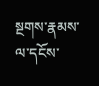སྔགས་རྣམས་ལ་དངོས་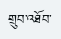གྲུབ་འཐོབ་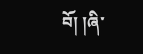བོ། །ཞི་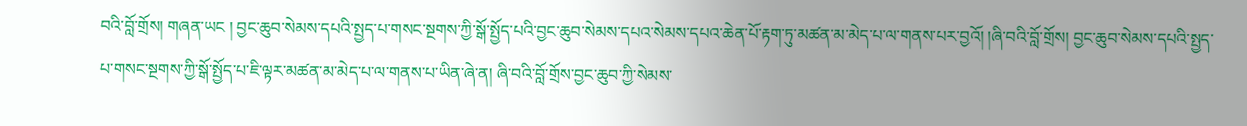བའི་བློ་གྲོས། གཞན་ཡང ། བྱང་ཆུབ་སེམས་དཔའི་སྤྱད་པ་གསང་སྔགས་ཀྱི་སྒོ་སྤྱོད་པའི་བྱང་ཆུབ་སེམས་དཔའ་སེམས་དཔའ་ཆེན་པོ་རྟག་ཏུ་མཚན་མ་མེད་པ་ལ་གནས་པར་བྱའོ། །ཞི་བའི་བློ་གྲོས། བྱང་ཆུབ་སེམས་དཔའི་སྤྱད་པ་གསང་སྔགས་ཀྱི་སྒོ་སྤྱོད་པ་ཇི་ལྟར་མཚན་མ་མེད་པ་ལ་གནས་པ་ཡིན་ཞེ་ན། ཞི་བའི་བློ་གྲོས་བྱང་ཆུབ་ཀྱི་སེམས་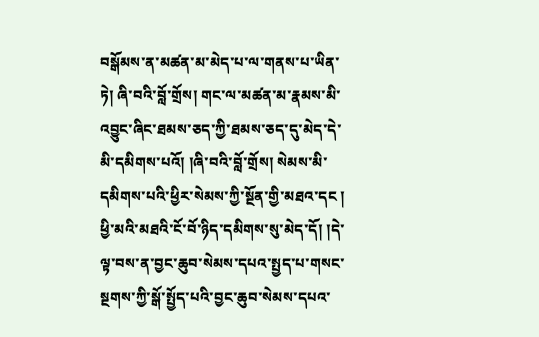བསྒོམས་ན་མཚན་མ་མེད་པ་ལ་གནས་པ་ཡིན་ཏེ། ཞི་བའི་བློ་གྲོས། གང་ལ་མཚན་མ་རྣམས་མི་འབྱུང་ཞིང་ཐམས་ཅད་ཀྱི་ཐམས་ཅད་དུ་མེད་དེ་མི་དམིགས་པའོ། །ཞི་བའི་བློ་གྲོས། སེམས་མི་དམིགས་པའི་ཕྱིར་སེམས་ཀྱི་སྔོན་གྱི་མཐའ་དང ། ཕྱི་མའི་མཐའི་ངོ་བོ་ཉིད་དམིགས་སུ་མེད་དོ། །དེ་ལྟ་བས་ན་བྱང་ཆུབ་སེམས་དཔའ་སྤྱད་པ་གསང་སྔགས་ཀྱི་སྒོ་སྤྱོད་པའི་བྱང་ཆུབ་སེམས་དཔའ་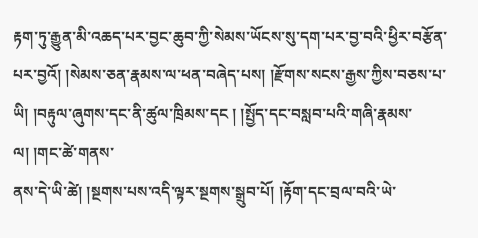རྟག་ཏུ་རྒྱུན་མི་འཆད་པར་བྱང་ཆུབ་ཀྱི་སེམས་ཡོངས་སུ་དག་པར་བྱ་བའི་ཕྱིར་བརྩོན་པར་བྱའོ། །སེམས་ཅན་རྣམས་ལ་ཕན་བཞེད་པས། །རྫོགས་སངས་རྒྱས་ཀྱིས་བཅས་པ་ཡི། །བརྟུལ་ཞུགས་དང་ནི་ཚུལ་ཁྲིམས་དང ། །སྤྱོད་དང་བསླབ་པའི་གཞི་རྣམས་ལ། །གང་ཚེ་གནས་
ནས་དེ་ཡི་ཚེ། །སྔགས་པས་འདི་ལྟར་སྔགས་སྒྲུབ་པོ། །རྟོག་དང་བྲལ་བའི་ཡེ་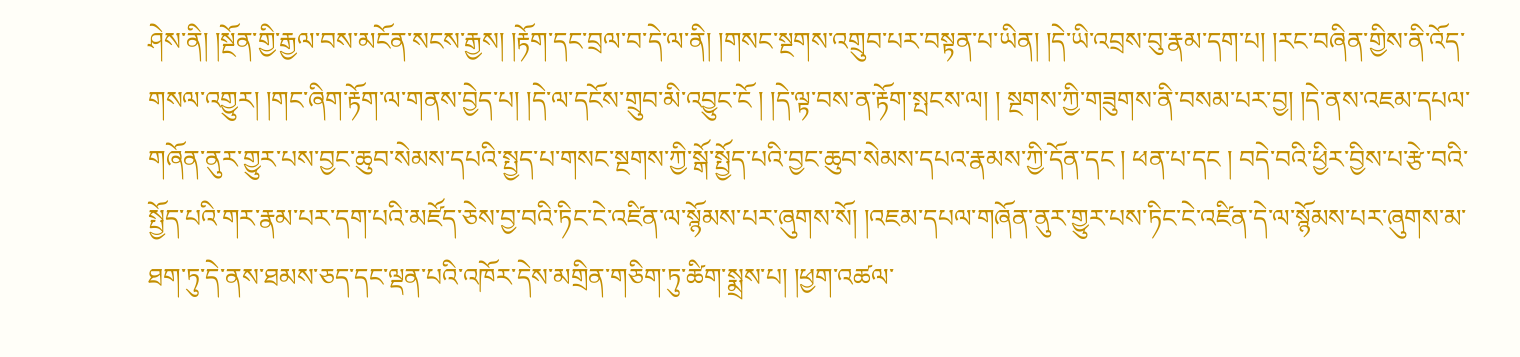ཤེས་ནི། །སྔོན་གྱི་རྒྱལ་བས་མངོན་སངས་རྒྱས། །རྟོག་དང་བྲལ་བ་དེ་ལ་ནི། །གསང་སྔགས་འགྲུབ་པར་བསྟན་པ་ཡིན། །དེ་ཡི་འབྲས་བུ་རྣམ་དག་པ། །རང་བཞིན་གྱིས་ནི་འོད་གསལ་འགྱུར། །གང་ཞིག་རྟོག་ལ་གནས་བྱེད་པ། །དེ་ལ་དངོས་གྲུབ་མི་འབྱུང་ངོ ། །དེ་ལྟ་བས་ན་རྟོག་སྤངས་ལ། ། སྔགས་ཀྱི་གཟུགས་ནི་བསམ་པར་བྱ། །དེ་ནས་འཇམ་དཔལ་གཞོན་ནུར་གྱུར་པས་བྱང་ཆུབ་སེམས་དཔའི་སྤྱད་པ་གསང་སྔགས་ཀྱི་སྒོ་སྤྱོད་པའི་བྱང་ཆུབ་སེམས་དཔའ་རྣམས་ཀྱི་དོན་དང ། ཕན་པ་དང ། བདེ་བའི་ཕྱིར་བྱིས་པ་རྩེ་བའི་སྤྱོད་པའི་གར་རྣམ་པར་དག་པའི་མཛོད་ཅེས་བྱ་བའི་ཏིང་ངེ་འཛིན་ལ་སྙོམས་པར་ཞུགས་སོ། །འཇམ་དཔལ་གཞོན་ནུར་གྱུར་པས་ཏིང་ངེ་འཛིན་དེ་ལ་སྙོམས་པར་ཞུགས་མ་ཐག་ཏུ་དེ་ནས་ཐམས་ཅད་དང་ལྡན་པའི་འཁོར་དེས་མགྲིན་གཅིག་ཏུ་ཚིག་སྨྲས་པ། །ཕྱག་འཚལ་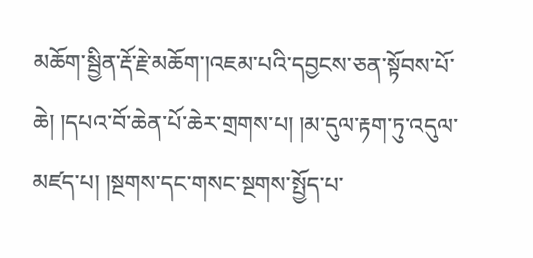མཆོག་སྦྱིན་རྡོ་རྗེ་མཆོག་།འཇམ་པའི་དབྱངས་ཅན་སྟོབས་པོ་ཆེ། །དཔའ་བོ་ཆེན་པོ་ཆེར་གྲགས་པ། །མ་དུལ་རྟག་ཏུ་འདུལ་མཛད་པ། །སྔགས་དང་གསང་སྔགས་སྤྱོད་པ་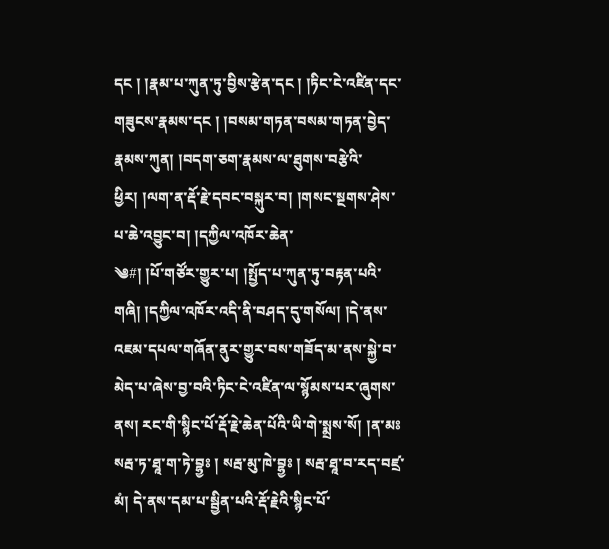དང ། །རྣམ་པ་ཀུན་ཏུ་བྱིས་རྩེན་དང ། །ཏིང་ངེ་འཛིན་དང་གཟུངས་རྣམས་དང ། །བསམ་གཏན་བསམ་གཏན་བྱེད་རྣམས་ཀུན། །བདག་ཅག་རྣམས་ལ་ཐུགས་བརྩེའི་ཕྱིར། །ལག་ན་རྡོ་རྗེ་དབང་བསྐུར་བ། །གསང་སྔགས་ཤེས་པ་ཆེ་འབྱུང་བ། །དཀྱིལ་འཁོར་ཆེན་
༄#། །པོ་གཙོར་གྱུར་པ། །སྤྱོད་པ་ཀུན་ཏུ་བརྟན་པའི་གཞི། །དཀྱིལ་འཁོར་འདི་ནི་བཤད་དུ་གསོལ། །དེ་ནས་འཇམ་དཔལ་གཞོན་ནུར་གྱུར་བས་གཟོད་མ་ནས་སྐྱེ་བ་མེད་པ་ཞེས་བྱ་བའི་ཏིང་ངེ་འཛིན་ལ་སྙོམས་པར་ཞུགས་ནས། རང་གི་སྙིང་པོ་རྡོ་རྗེ་ཆེན་པོའི་ཡི་གེ་སྨྲས་སོ། །ན་མཿ སརྦ་ཏ་ཐཱ་ག་ཏེ་བྷྱཿ ། སརྦ་མུ་ཁེ་བྷྱཿ ། སརྦ་ཐཱ་བ་རད་བཛྲ་མཾ། དེ་ནས་དམ་པ་སྦྱིན་པའི་རྡོ་རྗེའི་སྙིང་པོ་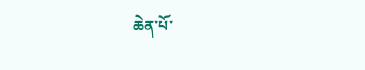ཆེན་པོ་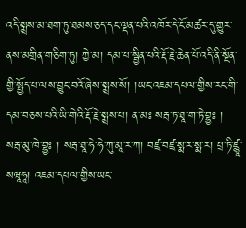འདི་སྨྲས་མ་ཐག་ཏུ་ཐམས་ཅད་དང་ལྡན་པའི་འཁོར་དེ་ངོ་མཚར་དུ་གྱུར་ནས་མགྲིན་གཅིག་ཏུ། ཀྱེ་མ། དམ་པ་སྦྱིན་པའི་རྡོ་རྗེ་ཆེན་པོ་འདི་ནི་སྔོན་གྱི་སྤྱོད་པ་ལས་བྱུང་བའོ་ཞེས་སྨྲས་སོ། །ཡང་འཇམ་དཔལ་གྱིས་རང་གི་དམ་བཅས་པའི་ཡི་གེའི་རྡོ་རྗེ་སྨྲས་པ། ན་མཿ སརྦ་ཏ་ཐཱ་ག་ཏེ་བྷྱཿ ། སརྦ་མུ་ཁེ་བྷྱཿ ། སརྦ་ཐཱ་ཧེ་ཧེ་ཀུ་མཱ་ར་ཀ། བཛྲ་བཛྲ་སྨ་ར་སྨ་ར། པྲ་ཏི་ཛྙཱ་སཝཱཧཱ། འཇམ་དཔལ་གྱིས་ཡང་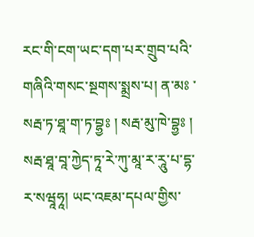རང་གི་ངག་ཡང་དག་པར་གྲུབ་པའི་གཞིའི་གསང་སྔགས་སྨྲས་པ། ན་མཿ ་སརྦ་ཏ་ཐཱ་ག་ཏ་བྷྱཿ ། སརྦ་མུ་ཁེ་བྷྱཿ ། སརྦ་ཐཱ་བཱ་ཀྱེད་ཏཱ་རེ་ཀུ་མཱ་ར་རཱུ་པ་དྷ་ར་སཝཱཧཱ། ཡང་འཇམ་དཔལ་གྱིས་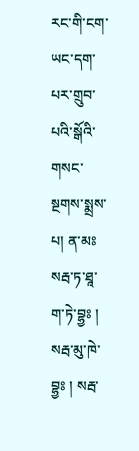རང་གི་ངག་ཡང་དག་པར་གྲུབ་པའི་སྒོའི་གསང་སྔགས་སྨྲས་པ། ན་མཿ སརྦ་ཏ་ཐཱ་ག་ཏེ་བྷྱཿ ། སརྦ་མུ་ཁེ་བྷྱཿ ། སརྦ་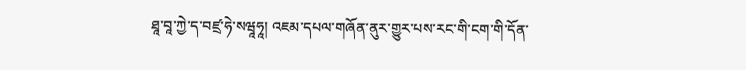ཐཱ་བཱ་ཀྱེ་ད་བཛྲ་ཧེ་སཝཱཧཱ། འཇམ་དཔལ་གཞོན་ནུར་གྱུར་པས་རང་གི་ངག་གི་དོན་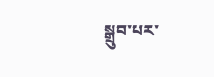སྒྲུབ་པར་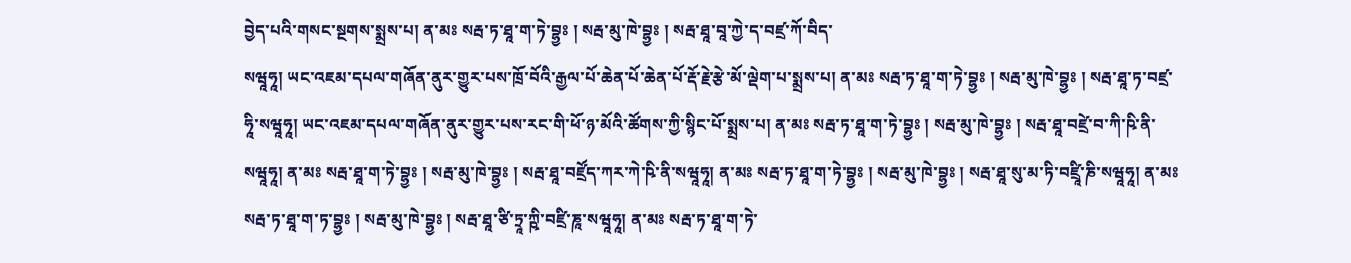བྱེད་པའི་གསང་སྔགས་སྨྲས་པ། ན་མཿ སརྦ་ཏ་ཐཱ་ག་ཏེ་བྷྱཿ ། སརྦ་མུ་ཁེ་བྷྱཿ ། སརྦ་ཐཱ་བཱ་ཀྱེ་ད་བཛྲ་ཀོ་བིད་
སཝཱཧཱ། ཡང་འཇམ་དཔལ་གཞོན་ནུར་གྱུར་པས་ཁྲོ་བོའི་རྒྱལ་པོ་ཆེན་པོ་ཆེན་པོ་རྡོ་རྗེ་རྩེ་མོ་ལྡེག་པ་སྨྲས་པ། ན་མཿ སརྦ་ཏ་ཐཱ་ག་ཏེ་བྷྱཿ ། སརྦ་མུ་ཁེ་བྷྱཿ ། སརྦ་ཐཱ་ཏ་བཛྲ་ཧཱི་སཝཱཧཱ། ཡང་འཇམ་དཔལ་གཞོན་ནུར་གྱུར་པས་རང་གི་ཕོ་ཉ་མོའི་ཚོགས་ཀྱི་སྙིང་པོ་སྨྲས་པ། ན་མཿ སརྦ་ཏ་ཐཱ་ག་ཏེ་བྷྱཿ ། སརྦ་མུ་ཁེ་བྷྱཿ ། སརྦ་ཐཱ་བཛྲེ་བ་ཀི་ཥི་ནི་སཝཱཧཱ། ན་མཿ སརྦ་ཐཱ་ག་ཏེ་བྷྱཿ ། སརྦ་མུ་ཁེ་བྷྱཿ ། སརྦ་ཐཱ་བཛྲོད་ཀར་ཀེ་ཥི་ནི་སཝཱཧཱ། ན་མཿ སརྦ་ཏ་ཐཱ་ག་ཏེ་བྷྱཿ ། སརྦ་མུ་ཁེ་བྷྱཿ ། སརྦ་ཐཱ་སུ་མ་ཏི་བཛྲཱི་ཎི་སཝཱཧཱ། ན་མཿ སརྦ་ཏ་ཐཱ་ག་ཏ་བྷྱཿ ། སརྦ་མུ་ཁེ་བྷྱཿ ། སརྦ་ཐཱ་ཙི་ཏྲཱ་ཀྵི་བཛྲི་ཎཱ་སཝཱཧཱ། ན་མཿ སརྦ་ཏ་ཐཱ་ག་ཏེ་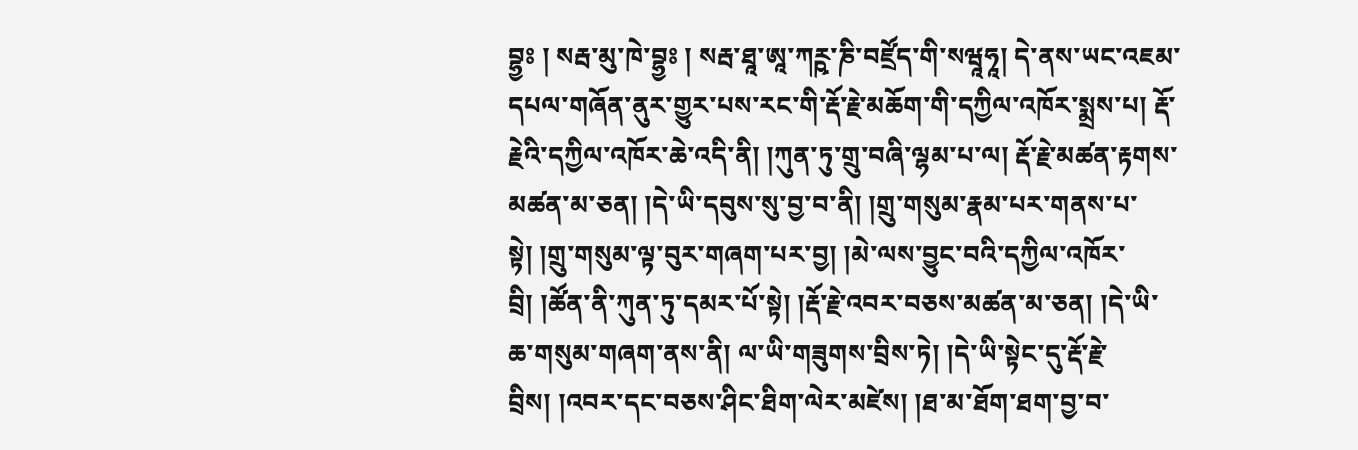བྷྱཿ ། སརྦ་མུ་ཁེ་བྷྱཿ ། སརྦ་ཐཱ་ཨཱ་ཀཪྵ་ཎི་བཛྲོད་གི་སཝཱཧཱ། དེ་ནས་ཡང་འཇམ་དཔལ་གཞོན་ནུར་གྱུར་པས་རང་གི་རྡོ་རྗེ་མཆོག་གི་དཀྱིལ་འཁོར་སྨྲས་པ། རྡོ་རྗེའི་དཀྱིལ་འཁོར་ཆེ་འདི་ནི། །ཀུན་ཏུ་གྲུ་བཞི་ལྷམ་པ་ལ། རྡོ་རྗེ་མཚན་རྟགས་མཚན་མ་ཅན། །དེ་ཡི་དབུས་སུ་བྱ་བ་ནི། །གྲུ་གསུམ་རྣམ་པར་གནས་པ་སྟེ། །གྲུ་གསུམ་ལྟ་བུར་གཞག་པར་བྱ། །མེ་ལས་བྱུང་བའི་དཀྱིལ་འཁོར་བྲི། །ཚོན་ནི་ཀུན་ཏུ་དམར་པོ་སྟེ། །རྡོ་རྗེ་འབར་བཅས་མཚན་མ་ཅན། །དེ་ཡི་ཆ་གསུམ་གཞག་ནས་ནི། ལ་ཡི་གཟུགས་བྲིས་ཏེ། །དེ་ཡི་སྟེང་དུ་རྡོ་རྗེ་བྲིས། །འབར་དང་བཅས་ཤིང་ཐིག་ལེར་མཛེས། །ཐ་མ་ཐོག་ཐག་བྱ་བ་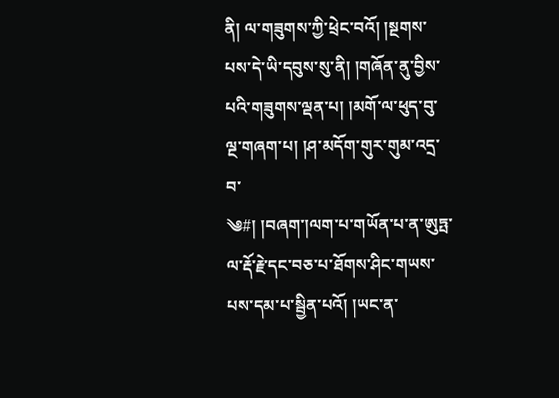ནི། ལ་གཟུགས་ཀྱི་ཕྲེང་བའོ། །སྔགས་པས་དེ་ཡི་དབུས་སུ་ནི། །གཞོན་ནུ་བྱིས་པའི་གཟུགས་ལྡན་པ། །མགོ་ལ་ཕུད་བུ་ལྔ་གཞག་པ། །ཤ་མདོག་གུར་གུམ་འདྲ་བ་
༄#། །བཞག་།ལག་པ་གཡོན་པ་ན་ཨུཏྤ་ལ་རྡོ་རྗེ་དང་བཅ་པ་ཐོགས་ཤིང་གཡས་པས་དམ་པ་སྦྱིན་པའོ། །ཡང་ན་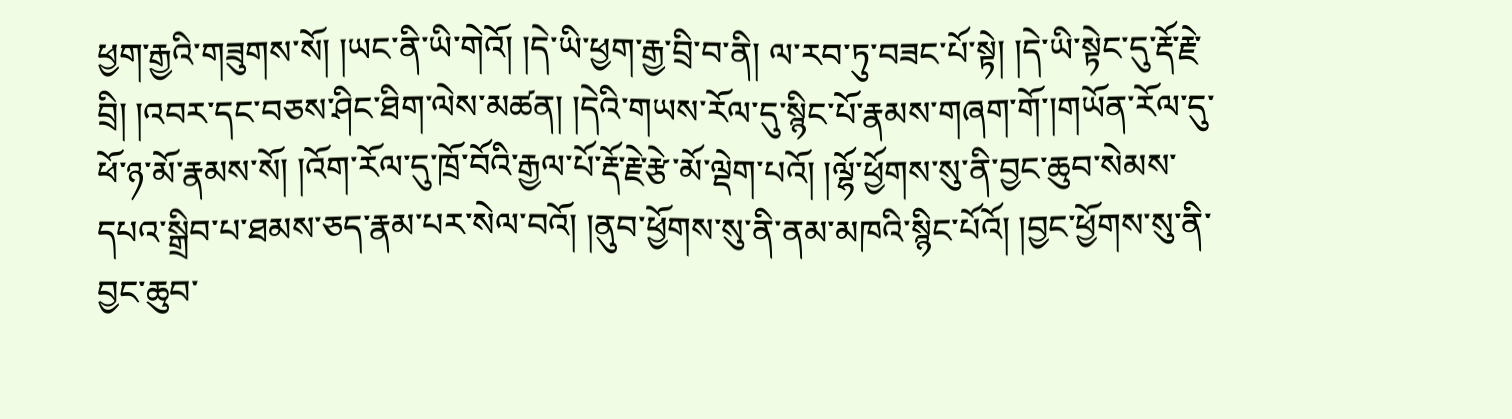ཕྱག་རྒྱའི་གཟུགས་སོ། །ཡང་ནི་ཡི་གེའོ། །དེ་ཡི་ཕྱག་རྒྱ་བྲི་བ་ནི། ལ་རབ་ཏུ་བཟང་པོ་སྟེ། །དེ་ཡི་སྟེང་དུ་རྡོ་རྗེ་བྲི། །འབར་དང་བཅས་ཤིང་ཐིག་ལེས་མཚན། །དེའི་གཡས་རོལ་དུ་སྙིང་པོ་རྣམས་གཞག་གོ་།གཡོན་རོལ་དུ་ཕོ་ཉ་མོ་རྣམས་སོ། །འོག་རོལ་དུ་ཁྲོ་བོའི་རྒྱལ་པོ་རྡོ་རྗེ་རྩེ་མོ་ལྡེག་པའོ། །ལྷོ་ཕྱོགས་སུ་ནི་བྱང་ཆུབ་སེམས་དཔའ་སྒྲིབ་པ་ཐམས་ཅད་རྣམ་པར་སེལ་བའོ། །ནུབ་ཕྱོགས་སུ་ནི་ནམ་མཁའི་སྙིང་པོའོ། །བྱང་ཕྱོགས་སུ་ནི་བྱང་ཆུབ་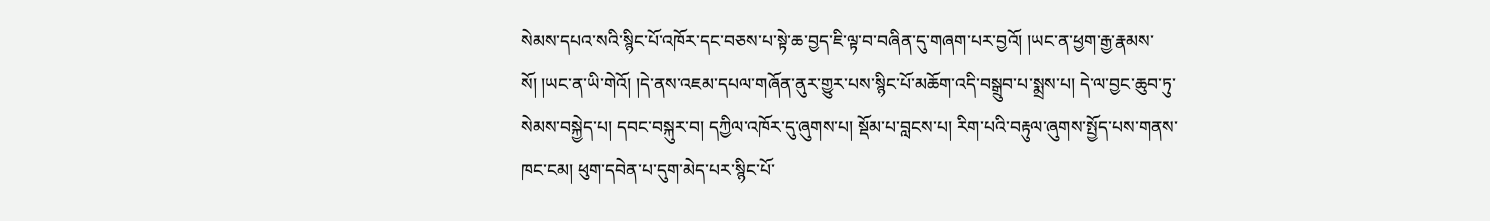སེམས་དཔའ་སའི་སྙིང་པོ་འཁོར་དང་བཅས་པ་སྟེ་ཆ་བྱད་ཇི་ལྟ་བ་བཞིན་དུ་གཞག་པར་བྱའོ། །ཡང་ན་ཕྱག་རྒྱ་རྣམས་སོ། །ཡང་ན་ཡི་གེའོ། །དེ་ནས་འཇམ་དཔལ་གཞོན་ནུར་གྱུར་པས་སྙིང་པོ་མཆོག་འདི་བསྒྲུབ་པ་སྨྲས་པ། དེ་ལ་བྱང་ཆུབ་ཏུ་སེམས་བསྐྱེད་པ། དབང་བསྐུར་བ། དཀྱིལ་འཁོར་དུ་ཞུགས་པ། སྡོམ་པ་བླངས་པ། རིག་པའི་བརྟུལ་ཞུགས་སྤྱོད་པས་གནས་ཁང་ངམ། ཕུག་དབེན་པ་དུག་མེད་པར་སྙིང་པོ་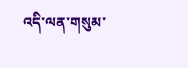འདི་ལན་གསུམ་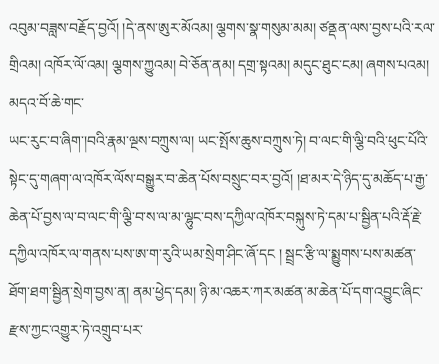འབུམ་བཟླས་བརྗོད་བྱའོ། །དེ་ནས་ཨུར་མོའམ། ལྕགས་སྣ་གསུམ་མམ། ཙནྡན་ལས་བྱས་པའི་རལ་གྲིའམ། འཁོར་ལོ་འམ། ལྕགས་ཀྱུའམ། བེ་ཅོན་ནམ། དགྲ་སྟའམ། མདུང་ཐུང་ངམ། ཞགས་པའམ། མདའ་བོ་ཆེ་གང་
ཡང་རུང་བ་ཞིག་།བའི་རྣམ་ལྔས་བཀྲུས་ལ། ཡང་སྤོས་ཆུས་བཀྲུས་ཏེ། བ་ལང་གི་ལྕི་བའི་ཕུང་པོའི་སྟེང་དུ་གཞག་ལ་འཁོར་ལོས་བསྒྱུར་བ་ཆེན་པོས་བསྲུང་བར་བྱའོ། །ཐ་མར་དེ་ཉིད་དུ་མཆོད་པ་རྒྱ་ཆེན་པོ་བྱས་ལ་བ་ལང་གི་ལྕི་བ་ས་ལ་མ་ལྷུང་བས་དཀྱིལ་འཁོར་བསྐུས་ཏེ་དམ་པ་སྦྱིན་པའི་རྡོ་རྗེ་དཀྱིལ་འཁོར་ལ་གནས་པས་ཨ་ག་རུའི་ཡམ་སྲེག་ཤིང་ཞོ་དང ། སྦྲང་རྩི་ལ་སྨྱུགས་པས་མཚན་ཐོག་ཐག་སྦྱིན་སྲེག་བྱས་ན། ནམ་ཕྱེད་དམ། ཉི་མ་འཆར་ཀར་མཚན་མ་ཆེན་པོ་དག་འབྱུང་ཞིང་རྫས་ཀྱང་འགྱུར་ཏེ་འགྲུབ་པར་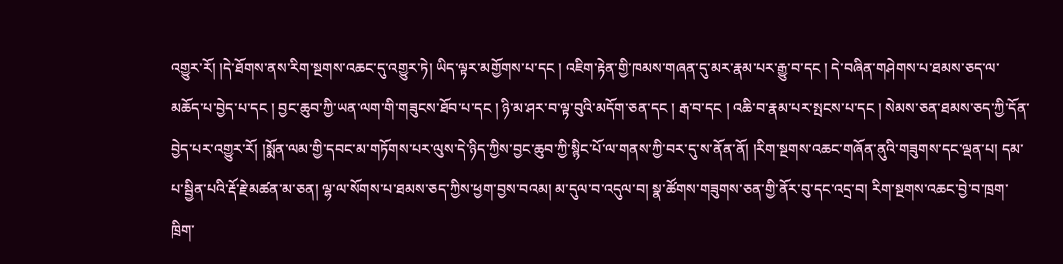འགྱུར་རོ། །དེ་ཐོགས་ནས་རིག་སྔགས་འཆང་དུ་འགྱུར་ཏེ། ཡིད་ལྟར་མགྱོགས་པ་དང ། འཇིག་རྟེན་གྱི་ཁམས་གཞན་དུ་མར་རྣམ་པར་རྒྱུ་བ་དང ། དེ་བཞིན་གཤེགས་པ་ཐམས་ཅད་ལ་མཆོད་པ་བྱེད་པ་དང ། བྱང་ཆུབ་ཀྱི་ཡན་ལག་གི་གཟུངས་ཐོབ་པ་དང ། ཉི་མ་ཤར་བ་ལྟ་བུའི་མདོག་ཅན་དང ། རྒ་བ་དང ། འཆི་བ་རྣམ་པར་སྤངས་པ་དང ། སེམས་ཅན་ཐམས་ཅད་ཀྱི་དོན་བྱེད་པར་འགྱུར་རོ། །སྨོན་ལམ་གྱི་དབང་མ་གཏོགས་པར་ལུས་དེ་ཉིད་ཀྱིས་བྱང་ཆུབ་ཀྱི་སྙིང་པོ་ལ་གནས་ཀྱི་བར་དུ་ས་ནོན་ནོ། །རིག་སྔགས་འཆང་གཞོན་ནུའི་གཟུགས་དང་ལྡན་པ། དམ་པ་སྦྱིན་པའི་རྡོ་རྗེ་མཚན་མ་ཅན། ལྷ་ལ་སོགས་པ་ཐམས་ཅད་ཀྱིས་ཕྱག་བྱས་བའམ། མ་དུལ་བ་འདུལ་བ། སྣ་ཚོགས་གཟུགས་ཅན་གྱི་ནོར་བུ་དང་འདྲ་བ། རིག་སྔགས་འཆང་བྱེ་བ་ཁྲག་ཁྲིག་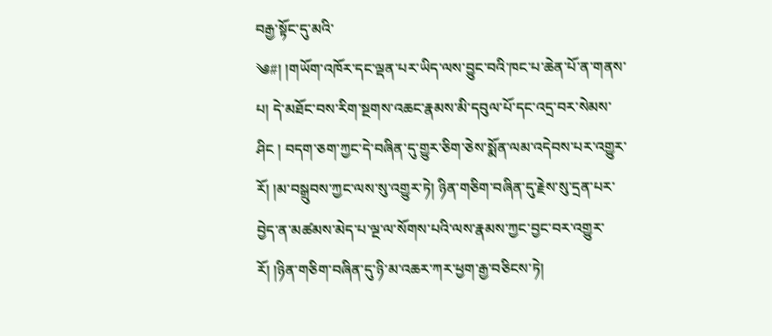བརྒྱ་སྟོང་དུ་མའི་
༄#། །གཡོག་འཁོར་དང་ལྡན་པར་ཡིད་ལས་བྱུང་བའི་ཁང་པ་ཆེན་པོ་ན་གནས་པ། དེ་མཐོང་བས་རིག་སྔགས་འཆང་རྣམས་མི་དབུལ་པོ་དང་འདྲ་བར་སེམས་ཤིང ། བདག་ཅག་ཀྱང་དེ་བཞིན་དུ་གྱུར་ཅིག་ཅེས་སྨོན་ལམ་འདེབས་པར་འགྱུར་རོ། །མ་བསྒྲུབས་ཀྱང་ལས་སུ་འགྱུར་ཏེ། ཉིན་གཅིག་བཞིན་དུ་རྗེས་སུ་དྲན་པར་བྱེད་ན་མཚམས་མེད་པ་ལྔ་ལ་སོགས་པའི་ལས་རྣམས་ཀྱང་བྱང་བར་འགྱུར་རོ། །ཉིན་གཅིག་བཞིན་དུ་ཉི་མ་འཆར་ཀར་ཕྱག་རྒྱ་བཅིངས་ཏེ།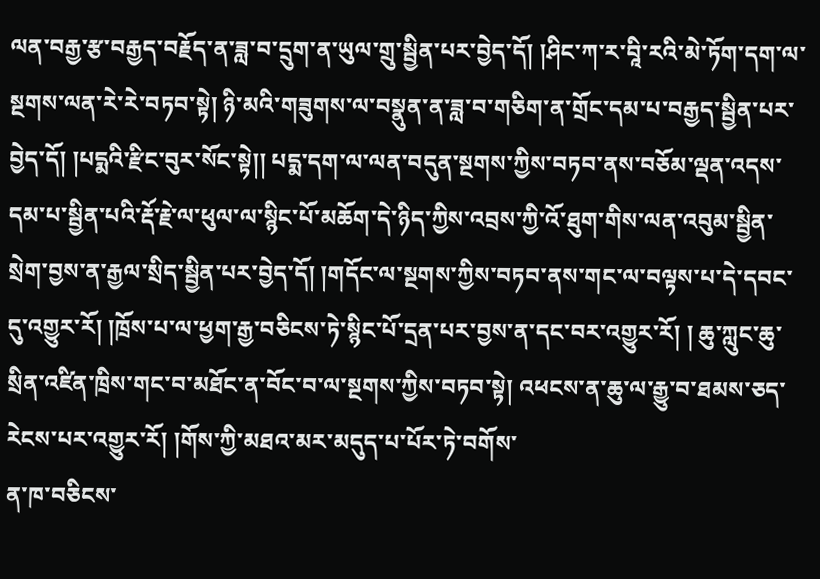ལན་བརྒྱ་རྩ་བརྒྱད་བརྗོད་ན་ཟླ་བ་དྲུག་ན་ཡུལ་གྲུ་སྦྱིན་པར་བྱེད་དོ། །ཤིང་ཀ་ར་བཱི་རའི་མེ་ཏོག་དག་ལ་སྔགས་ལན་རེ་རེ་བཏབ་སྟེ། ཉི་མའི་གཟུགས་ལ་བསྣུན་ན་ཟླ་བ་གཅིག་ན་གྲོང་དམ་པ་བརྒྱད་སྦྱིན་པར་བྱེད་དོ། །པདྨའི་རྫིང་བུར་སོང་སྟེ།། པདྨ་དག་ལ་ལན་བདུན་སྔགས་ཀྱིས་བཏབ་ནས་བཅོམ་ལྡན་འདས་དམ་པ་སྦྱིན་པའི་རྡོ་རྗེ་ལ་ཕུལ་ལ་སྙིང་པོ་མཆོག་དེ་ཉིད་ཀྱིས་འབྲས་ཀྱི་འོ་ཐུག་གིས་ལན་འབུམ་སྦྱིན་སྲེག་བྱས་ན་རྒྱལ་སྲིད་སྦྱིན་པར་བྱེད་དོ། །གདོང་ལ་སྔགས་ཀྱིས་བཏབ་ནས་གང་ལ་བལྟས་པ་དེ་དབང་དུ་འགྱུར་རོ། །ཁྲོས་པ་ལ་ཕྱག་རྒྱ་བཅིངས་ཏེ་སྙིང་པོ་དྲན་པར་བྱས་ན་དང་བར་འགྱུར་རོ། ། ཆུ་ཀླུང་ཆུ་སྲིན་འཛིན་ཁྲིས་གང་བ་མཐོང་ན་བོང་བ་ལ་སྔགས་ཀྱིས་བཏབ་སྟེ། འཕངས་ན་ཆུ་ལ་རྒྱུ་བ་ཐམས་ཅད་རེངས་པར་འགྱུར་རོ། །གོས་ཀྱི་མཐའ་མར་མདུད་པ་པོར་ཏེ་བགོས་
ན་ཁ་བཅིངས་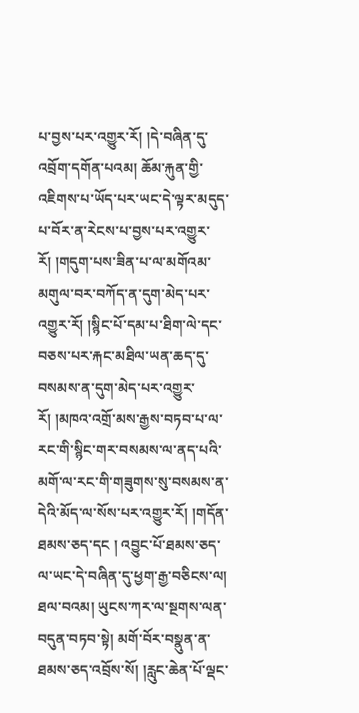པ་བྱས་པར་འགྱུར་རོ། །དེ་བཞིན་དུ་འབྲོག་དགོན་པའམ། ཆོམ་རྐུན་གྱི་འཇིགས་པ་ཡོད་པར་ཡང་དེ་ལྟར་མདུད་པ་བོར་ན་རེངས་པ་བྱས་པར་འགྱུར་རོ། །གདུག་པས་ཟིན་པ་ལ་མགོའམ་མགུལ་བར་བཀོད་ན་དུག་མེད་པར་འགྱུར་རོ། །སྙིང་པོ་དམ་པ་ཐིག་ལེ་དང་བཅས་པར་རྐང་མཐིལ་ཡན་ཆད་དུ་བསམས་ན་དུག་མེད་པར་འགྱུར་རོ། །མཁའ་འགྲོ་མས་རྒྱས་བཏབ་པ་ལ་རང་གི་སྙིང་གར་བསམས་ལ་ནད་པའི་མགོ་ལ་རང་གི་གཟུགས་སུ་བསམས་ན་དེའི་མོད་ལ་སོས་པར་འགྱུར་རོ། །གདོན་ཐམས་ཅད་དང ། འབྱུང་པོ་ཐམས་ཅད་ལ་ཡང་དེ་བཞིན་དུ་ཕྱག་རྒྱ་བཅིངས་ལ། ཐལ་བའམ། ཡུངས་ཀར་ལ་སྔགས་ལན་བདུན་བཏབ་སྟེ། མགོ་བོར་བསྣུན་ན་ཐམས་ཅད་འབྲོས་སོ། །རླུང་ཆེན་པོ་ལྡང་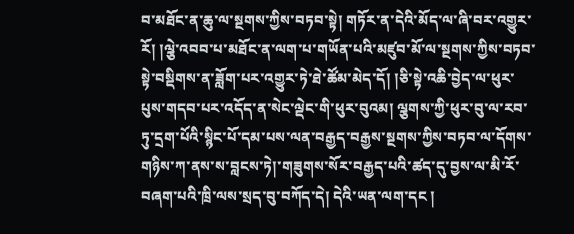བ་མཐོང་ན་ཆུ་ལ་སྔགས་ཀྱིས་བཏབ་སྟེ། གཏོར་ན་དེའི་མོད་ལ་ཞི་བར་འགྱུར་རོ། །ལྕེ་འབབ་པ་མཐོང་ན་ལག་པ་གཡོན་པའི་མཛུབ་མོ་ལ་སྔགས་ཀྱིས་བཏབ་སྟེ་བསྡིགས་ན་ཟློག་པར་འགྱུར་ཏེ་ཐེ་ཚོམ་མེད་དོ། །ཅི་སྟེ་འཆི་བྱེད་ལ་ཕུར་པུས་གདབ་པར་འདོད་ན་སེང་ལྡེང་གི་ཕུར་བུའམ། ལྕགས་ཀྱི་ཕུར་བུ་ལ་རབ་ཏུ་དྲག་པོའི་སྙིང་པོ་དམ་པས་ལན་བརྒྱད་བརྒྱས་སྔགས་ཀྱིས་བཏབ་ལ་དོགས་གཉིས་ཀ་ནས་ས་བླངས་ཏེ།་གཟུགས་སོར་བརྒྱད་པའི་ཚད་དུ་བྱས་ལ་མི་རོ་བཞག་པའི་ཁྲི་ལས་སྲད་བུ་བཀོད་དེ། དེའི་ཡན་ལག་དང །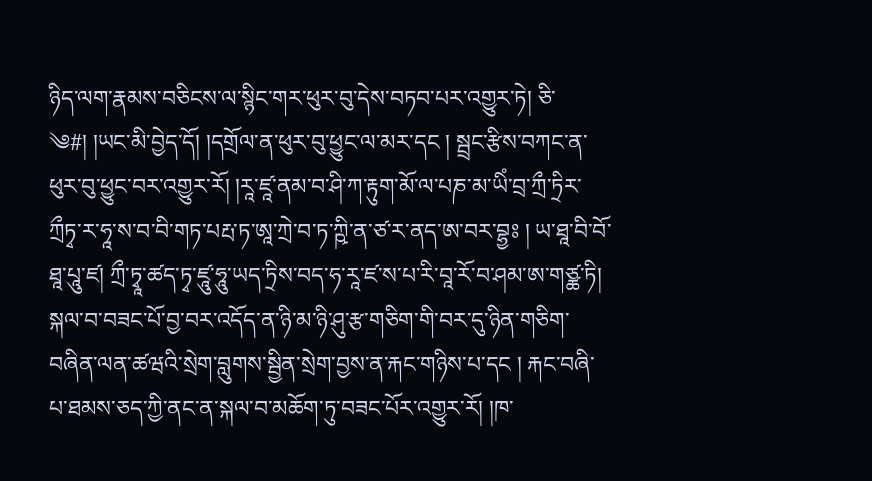ཉིད་ལག་རྣམས་བཅིངས་ལ་སྙིང་གར་ཕུར་བུ་དེས་བཏབ་པར་འགྱུར་ཏེ། ཅི་
༄#། །ཡང་མི་བྱེད་དོ། །དགྲོལ་ན་ཕུར་བུ་ཕྱུང་ལ་མར་དང ། སྦྲང་རྩིས་བཀང་ན་ཕུར་བུ་ཕྱུང་བར་འགྱུར་རོ། །རཱ་ཛཱ་ནམ་བ་ཤི་ཀ་རྟུག་མོ་ལ་པཎ་མ་ཡིཾ་བྲ་ཀྲྀ་ཏྲིར་ཀྲྀཏྭ་ར་ཧཱ་ས་བ་བི་གཏ་པརྤ་ཏ་ཨཱ་ཀྲེ་བ་ཏ་ཀྵི་ན་ཙ་ར་ནད་ཨ་བར་བྷྱཿ ། ཡ་ཐཱ་བི་བོ་ཐཱ་པཱུ་ཛ། ཀྲྀ་ཏྭཱ་ཚད་ཏྭ་ཛཱུ་ཧཱུ་ཡད་ཏྲིས་བད་ཧ་རཱ་ཛ་ས་པ་རི་བཱ་རོ་བ་ཤམ་ཨ་གཙྪ་ཏི། སྐལ་བ་བཟང་པོ་བྱ་བར་འདོད་ན་ཉི་མ་ཉི་ཤུ་རྩ་གཅིག་གི་བར་དུ་ཉིན་གཅིག་བཞིན་ལན་ཚཝའི་སྲེག་བླུགས་སྦྱིན་སྲེག་བྱས་ན་རྐང་གཉིས་པ་དང ། རྐང་བཞི་པ་ཐམས་ཅད་ཀྱི་ནང་ན་སྐལ་བ་མཆོག་ཏུ་བཟང་པོར་འགྱུར་རོ། །ཁ་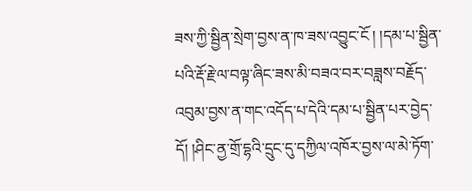ཟས་ཀྱི་སྦྱིན་སྲེག་བྱས་ན་ཁ་ཟས་འབྱུང་ངོ ། །དམ་པ་སྦྱིན་པའི་རྡོ་རྗེ་ལ་བལྟ་ཞིང་ཟས་མི་བཟའ་བར་བཟླས་བརྗོད་འབུམ་བྱས་ན་གང་འདོད་པ་དེའི་དམ་པ་སྦྱིན་པར་བྱེད་དོ། །ཤིང་ནྱ་གྲོ་དྷའི་དྲུང་དུ་དཀྱིལ་འཁོར་བྱས་ལ་མེ་ཏོག་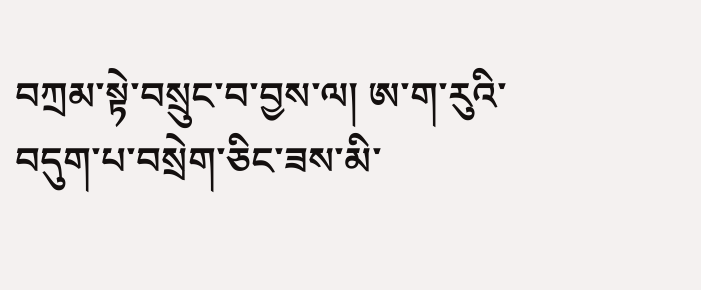བཀྲམ་སྟེ་བསྲུང་བ་བྱས་ལ། ཨ་ག་རུའི་བདུག་པ་བསྲེག་ཅིང་ཟས་མི་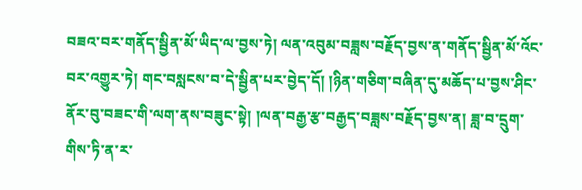བཟའ་བར་གནོད་སྦྱིན་མོ་ཡིད་ལ་བྱས་ཏེ། ལན་འབུམ་བཟླས་བརྗོད་བྱས་ན་གནོད་སྦྱིན་མོ་འོང་བར་འགྱུར་ཏེ། གང་བསླངས་བ་དེ་སྦྱིན་པར་བྱེད་དོ། །ཉིན་གཅིག་བཞིན་དུ་མཆོད་པ་བྱས་ཤིང་ནོར་བུ་བཟང་གི་ལག་ནས་བཟུང་སྟེ། །ལན་བརྒྱ་རྩ་བརྒྱད་བཟླས་བརྗོད་བྱས་ན། ཟླ་བ་དྲུག་གིས་ཏི་ན་ར་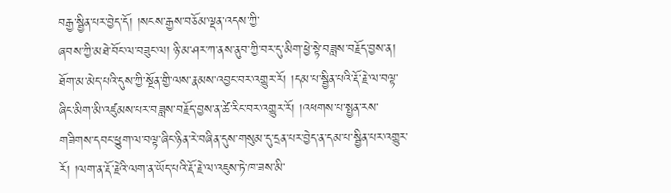བརྒྱ་སྦྱིན་པར་བྱེད་དོ། །སངས་རྒྱས་བཅོམ་ལྡན་འདས་ཀྱི་
ཞབས་ཀྱི་མཐེ་བོང་ལ་བཟུང་ལ། ཉི་མ་ཤར་ཀ་ནས་ནུབ་ཀྱི་བར་དུ་མིག་ཕྱེ་སྟེ་བཟླས་བརྗོད་བྱས་ན། ཐོག་མ་མེད་པའི་དུས་ཀྱི་སྔོན་གྱི་ལས་རྣམས་འབྱང་བར་འགྱུར་རོ། །དམ་པ་སྦྱིན་པའི་རྡོ་རྗེ་ལ་བལྟ་ཞིང་མིག་མི་འཛུམས་པར་བཟླས་བརྗོད་བྱས་ན་ཚེ་རིང་བར་འགྱུར་རོ། །འཕགས་པ་སྤྱན་རས་གཟིགས་དབང་ཕྱུག་ལ་བལྟ་ཞིང་ཉིན་རེ་བཞིན་དུས་གསུམ་དུ་དྲན་པར་བྱེད་ན་དམ་པ་སྦྱིན་པར་འགྱུར་རོ། །ལག་ན་རྡོ་རྗེའི་ལག་ན་ཡོད་པའི་རྡོ་རྗེ་ལ་འཇུས་ཏེ་ཁ་ཟས་མི་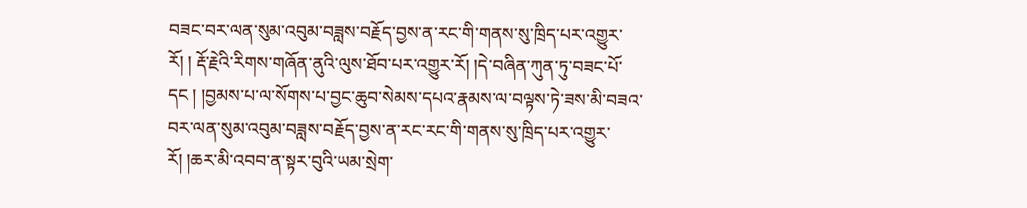བཟང་བར་ལན་སུམ་འབུམ་བཟླས་བརྗོད་བྱས་ན་རང་གི་གནས་སུ་ཁྲིད་པར་འགྱུར་རོ། ། རྡོ་རྗེའི་རིགས་གཞོན་ནུའི་ལུས་ཐོབ་པར་འགྱུར་རོ། །དེ་བཞིན་ཀུན་ཏུ་བཟང་པོ་དང ། །བྱམས་པ་ལ་སོགས་པ་བྱང་ཆུབ་སེམས་དཔའ་རྣམས་ལ་བལྟས་ཏེ་ཟས་མི་བཟའ་བར་ལན་སུམ་འབུམ་བཟླས་བརྗོད་བྱས་ན་རང་རང་གི་གནས་སུ་ཁྲིད་པར་འགྱུར་རོ། །ཆར་མི་འབབ་ན་སྟར་བུའི་ཡམ་སྲེག་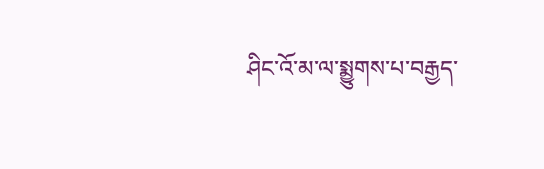ཤིང་འོ་མ་ལ་སྨྱུགས་པ་བརྒྱད་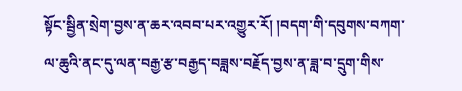སྟོང་སྦྱིན་སྲེག་བྱས་ན་ཆར་འབབ་པར་འགྱུར་རོ། །བདག་གི་དབུགས་བཀག་ལ་ཆུའི་ནང་དུ་ལན་བརྒྱ་རྩ་བརྒྱད་བཟླས་བརྗོད་བྱས་ན་ཟླ་བ་དྲུག་གིས་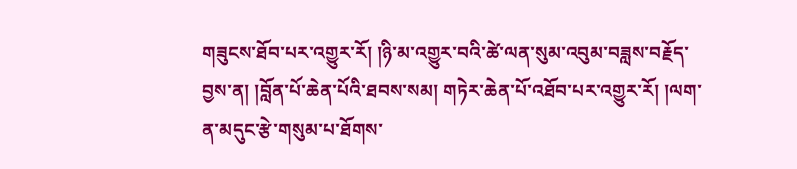གཟུངས་ཐོབ་པར་འགྱུར་རོ། །ཉི་མ་འགྱུར་བའི་ཚེ་ལན་སུམ་འབུམ་བཟླས་བརྗོད་བྱས་ན། །བློན་པོ་ཆེན་པོའི་ཐབས་སམ། གཏེར་ཆེན་པོ་འཐོབ་པར་འགྱུར་རོ། །ལག་ན་མདུང་རྩེ་གསུམ་པ་ཐོགས་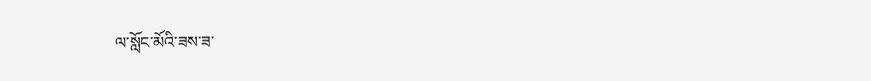ལ་སློང་མོའི་ཟས་ཟ་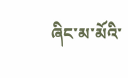ཞིང་མ་མོའི་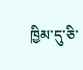ཁྱིམ་དུ་ཅི་